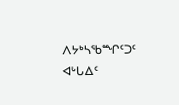ᐱᔭᒃᓴᖃᙱᑦᑐᑦ ᐊᒡᒐᐃᑦ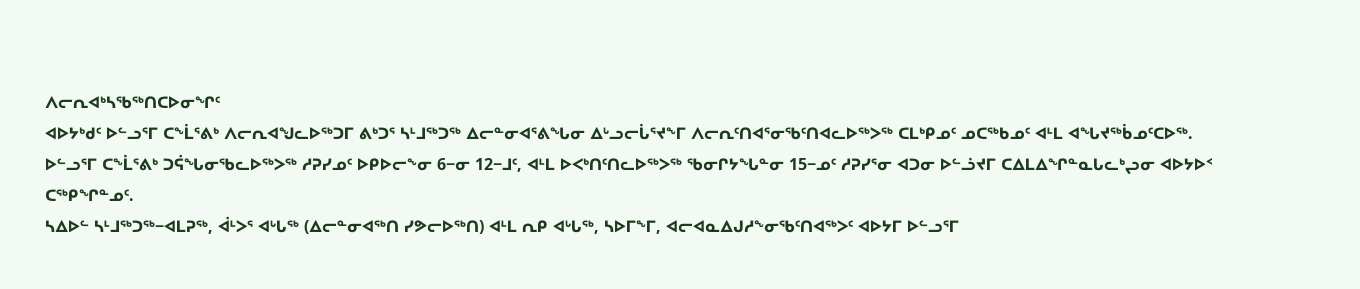ᐱᓕᕆᐊᒃᓴᖃᖅᑎᑕᐅᓂᖏᑦ
ᐊᐅᔭᒃᑯᑦ ᐅᓪᓗᕐᒥ ᑕᖕᒫᕐᕕᒃ ᐱᓕᕆᐊᖑᓚᐅᖅᑐᒥ ᕕᒃᑐᕐ ᓴᒻᒧᖅᑐᖅ ᐃᓕᓐᓂᐊᕐᕕᖓᓂ ᐃᒡᓗᓕᒑᕐᔪᖕᒥ ᐱᓕᕆᑦᑎᐊᕐᓂᖃᑦᑎᐊᓚᐅᖅᐳᖅ ᑕᒪᒃᑭᓄᑦ ᓄᑕᖅᑲᓄᑦ ᐊᒻᒪ ᐊᖓᔪᖅᑳᓄᑦᑕᐅᖅ.
ᐅᓪᓗᕐᒥ ᑕᖕᒫᕐᕕᒃ ᑐᕌᖓᓂᖃᓚᐅᖅᐳᖅ ᓱᕈᓯᓄᑦ ᐅᑭᐅᓕᖕᓂ 6−ᓂ 12−ᒧᑦ, ᐊᒻᒪ ᐅᐸᒃᑎᑦᑎᓚᐅᖅᐳᖅ ᖃᓂᒋᔭᖓᓐᓂ 15−ᓄᑦ ᓱᕈᓯᕐᓂ ᐊᑐᓂ ᐅᓪᓘᔪᒥ ᑕᐃᒪᐃᖏᓐᓇᒐᓚᒃᖢᓂ ᐊᐅᔭᐅᑉ ᑕᖅᑭᖏᓐᓄᑦ.
ᓴᐃᐅᓪ ᓴᒻᒧᖅᑐᖅ−ᐊᒪᕈᖅ, ᐋᒻᐳᕐ ᐊᒡᒐᖅ (ᐃᓕᓐᓂᐊᖅᑎ ᓯᕗᓕᐅᖅᑎ) ᐊᒻᒪ ᕆᑭ ᐊᒡᒐᖅ, ᓴᐅᒥᖕᒥ, ᐊᓕᐊᓇᐃᒍᓱᖕᓂᖃᑦᑎᐊᖅᐳᑦ ᐊᐅᔭᒥ ᐅᓪᓗᕐᒥ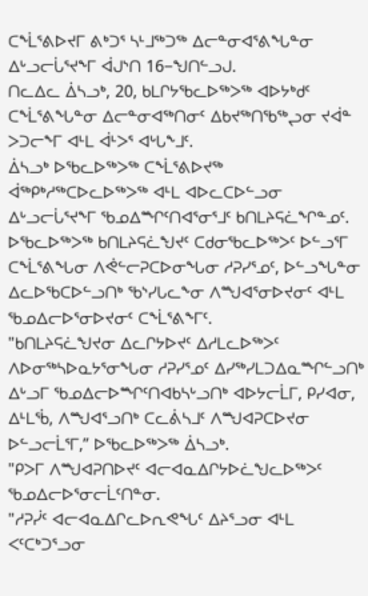ᑕᖕᒫᕐᕕᐅᔪᒥ ᕕᒃᑐᕐ ᓴᒻᒧᖅᑐᖅ ᐃᓕᓐᓂᐊᕐᕕᖓᓐᓂ ᐃᒡᓗᓕᒑᕐᔪᖕᒥ ᐋᒍᔅᑎ 16−ᖑᑎᓪᓗᒍ.
ᑎᓚᐃᓚ ᐄᓴᓗᒃ, 20, ᑲᒪᒋᔭᖃᓚᐅᖅᐳᖅ ᐊᐅᔭᒃᑯᑦ ᑕᖕᒫᕐᕕᖓᓐᓂ ᐃᓕᓐᓂᐊᖅᑎᓂᑦ ᐃᑲᔪᖅᑎᖃᖅᖢᓂ ᔪᐋᓐ ᐳᑐᓕᖕᒥ ᐊᒻᒪ ᐋᒻᐳᕐ ᐊᒡᒐᖕᒧᑦ.
ᐄᓴᓗᒃ ᐅᖃᓚᐅᖅᐳᖅ ᑕᖕᒫᕐᕕᐅᔪᖅ ᐋᖅᑭᒃᓱᖅᑕᐅᓚᐅᖅᐳᖅ ᐊᒻᒪ ᐊᐅᓚᑕᐅᓪᓗᓂ ᐃᒡᓗᓕᒑᕐᔪᖕᒥ ᖃᓄᐃᙱᑦᑎᐊᕐᓂᕐᒧᑦ ᑲᑎᒪᔨᕋᓛᖏᓐᓄᑦ.
ᐅᖃᓚᐅᖅᐳᖅ ᑲᑎᒪᔨᕋᓛᖑᔪᑦ ᑕᑯᓂᖃᓚᐅᖅᐳᑦ ᐅᓪᓗᕐᒥ ᑕᖕᒫᕐᕕᖓᓂ ᐱᕚᓪᓕᕈᑕᐅᓂᖓᓂ ᓱᕈᓯᕐᓄᑦ, ᐅᓪᓗᖓᓐᓂ ᐃᓚᐅᖃᑕᐅᓪᓗᑎᒃ ᖃᔅᓯᒐᓚᖕᓂ ᐱᙳᐊᕐᓂᐅᔪᓂᑦ ᐊᒻᒪ ᖃᓄᐃᓕᐅᕐᓂᐅᔪᓂᑦ ᑕᖕᒫᕐᕕᖕᒥᑦ.
"ᑲᑎᒪᔨᕋᓛᖑᔪᓂ ᐃᓚᒋᔭᐅᔪᑦ ᐃᓱᒪᓚᐅᖅᐳᑦ ᐱᐅᓂᖅᓴᐅᓇᔭᕐᓂᖓᓂ ᓱᕈᓯᕐᓄᑦ ᐃᓯᖅᓯᒪᑐᐃᓇᙱᓪᓗᑎᒃ ᐃᒡᓗᒥ ᖃᓄᐃᓕᐅᙱᑦᑎᐊᑲᓴᒡᓗᑎᒃ ᐊᐅᔭᓕᒫᒥ, ᑭᓯᐊᓂ, ᐃᒻᒪᖄ, ᐱᙳᐊᕐᓗᑎᒃ ᑕᓚᕖᓴᒧᑦ ᐱᙳᐊᕈᑕᐅᔪᓂ ᐅᓪᓗᓕᒫᕐᒥ,” ᐅᖃᓚᐅᖅᐳᖅ ᐄᓴᓗᒃ.
"ᑭᐳᒥ ᐱᙳᐊᕈᑎᐅᔪᑦ ᐊᓕᐊᓇᐃᒋᔭᐅᓛᖑᓚᐅᖅᐳᑦ ᖃᓄᐃᓕᐅᕐᓂᓕᒫᑦᑎᓐᓂ.
"ᓱᕈᓰᑦ ᐊᓕᐊᓇᐃᒋᓚᐅᕆᕙᖓᑦ ᐃᔨᕐᓗᓂ ᐊᒻᒪ ᐸᑦᑕᒃᑐᕐᓗᓂ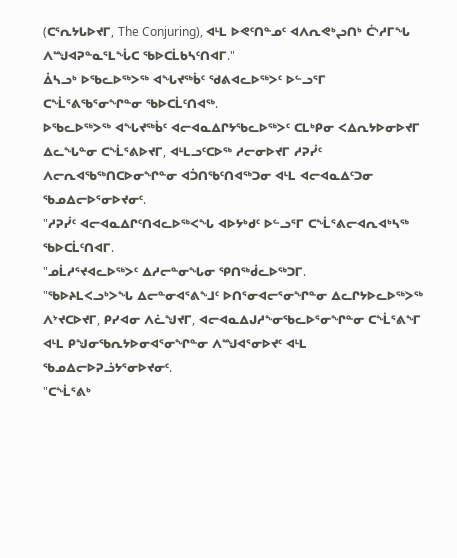(ᑕᕐᕆᔭᒐᐅᔪᒥ, The Conjuring), ᐊᒻᒪ ᐅᕙᑦᑎᓐᓄᑦ ᐊᐱᕆᕙᒃᖢᑎᒃ ᑖᔅᓱᒥᖓ ᐱᙳᐊᕈᓐᓇᕐᒪᖔᑕ ᖃᐅᑕᒫᑲᓴᑦᑎᐊᒥ."
ᐄᓴᓗᒃ ᐅᖃᓚᐅᖅᐳᖅ ᐊᖓᔪᖅᑳᑦ ᖁᕕᐊᓚᐅᖅᐳᑦ ᐅᓪᓗᕐᒥ ᑕᖕᒫᕐᕕᖃᕐᓂᖏᓐᓂ ᖃᐅᑕᒫᑦᑎᐊᖅ.
ᐅᖃᓚᐅᖅᐳᖅ ᐊᖓᔪᖅᑳᑦ ᐊᓕᐊᓇᐃᒋᔭᖃᓚᐅᖅᐳᑦ ᑕᒪᒃᑭᓂ ᐸᐃᕆᔭᐅᓂᐅᔪᒥ ᐃᓚᖓᓐᓂ ᑕᖕᒫᕐᕕᐅᔪᒥ, ᐊᒻᒪᓗᑦᑕᐅᖅ ᓱᓕᓂᐅᔪᒥ ᓱᕈᓰᑦ ᐱᓕᕆᐊᖃᖅᑎᑕᐅᓂᖏᓐᓂ ᐊᑑᑎᖃᑦᑎᐊᖅᑐᓂ ᐊᒻᒪ ᐊᓕᐊᓇᐃᑦᑐᓂ ᖃᓄᐃᓕᐅᕐᓂᐅᔪᓂᑦ.
"ᓱᕈᓰᑦ ᐊᓕᐊᓇᐃᒋᑦᑎᐊᓚᐅᖅᐸᖓ ᐊᐅᔭᒃᑯᑦ ᐅᓪᓗᕐᒥ ᑕᖕᒫᕐᕕᓕᐊᕆᐊᒃᓴᖅ ᖃᐅᑕᒫᑦᑎᐊᒥ.
"ᓄᒫᓱᕐᔪᐊᓚᐅᖅᐳᑦ ᐃᓱᓕᓐᓂᖓᓂ ᕿᑎᖅᑰᓚᐅᖅᑐᒥ.
"ᖃᐅᔨᒪᐸᓗᒃᐳᖓ ᐃᓕᓐᓂᐊᕐᕕᖕᒧᑦ ᐅᑎᕐᓂᐊᓕᕐᓂᖏᓐᓂ ᐃᓚᒋᔭᐅᓚᐅᖅᐳᖅ ᐱᔾᔪᑕᐅᔪᒥ, ᑭᓯᐊᓂ ᐱᓛᖑᔪᒥ, ᐊᓕᐊᓇᐃᒍᓱᖕᓂᖃᓚᐅᕐᓂᖏᓐᓂ ᑕᖕᒫᕐᕕᖕᒥ ᐊᒻᒪ ᑭᖑᓂᖃᕆᔭᐅᓂᐊᕐᓂᖏᓐᓂ ᐱᙳᐊᕐᓂᐅᔪᑦ ᐊᒻᒪ ᖃᓄᐃᓕᐅᕈᓘᔭᕐᓂᐅᔪᓂᑦ.
"ᑕᖕᒫᕐᕕᒃ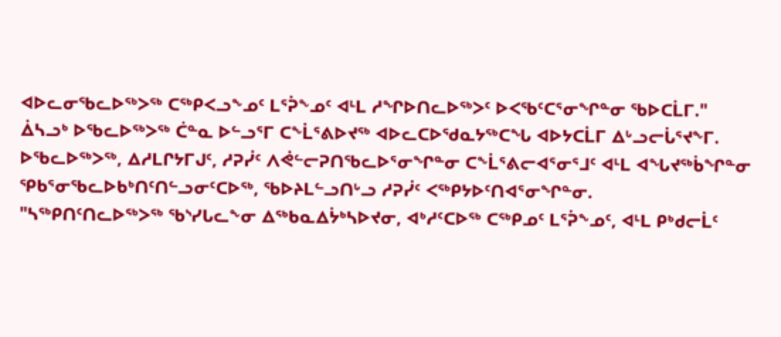ᐊᐅᓚᓂᖃᓚᐅᖅᐳᖅ ᑕᖅᑭᐸᓗᖕᓄᑦ ᒪᕐᕉᖕᓄᑦ ᐊᒻᒪ ᓱᖏᐅᑎᓚᐅᖅᐳᑦ ᐅᐸᖃᑦᑕᕐᓂᖏᓐᓂ ᖃᐅᑕᒫᒥ."
ᐄᓴᓗᒃ ᐅᖃᓚᐅᖅᐳᖅ ᑖᓐᓇ ᐅᓪᓗᕐᒥ ᑕᖕᒫᕐᕕᐅᔪᖅ ᐊᐅᓚᑕᐅᖁᓇᔭᖅᑕᖓ ᐊᐅᔭᑕᒫᒥ ᐃᒡᓗᓕᒑᕐᔪᖕᒥ.
ᐅᖃᓚᐅᖅᐳᖅ, ᐃᓱᒪᒋᔭᒥᒍᑦ, ᓱᕈᓰᑦ ᐱᕚᓪᓕᕈᑎᖃᓚᐅᕐᓂᖏᓐᓂ ᑕᖕᒫᕐᕕᓕᐊᕐᓂᕐᒧᑦ ᐊᒻᒪ ᐊᖓᔪᖅᑳᖏᓐᓂ ᕿᑲᕐᓂᖃᓚᐅᑲᒃᑎᑦᑎᓪᓗᓂᑦᑕᐅᖅ, ᖃᐅᔨᒪᓪᓗᑎᒡᓗ ᓱᕈᓰᑦ ᐸᖅᑭᔭᐅᑦᑎᐊᕐᓂᖏᓐᓂ.
"ᓴᖅᑭᑎᑦᑎᓚᐅᖅᐳᖅ ᖃᔅᓯᒐᓚᖕᓂ ᐃᖅᑲᓇᐃᔮᒃᓴᐅᔪᓂ, ᐊᒃᓱᑦᑕᐅᖅ ᑕᖅᑭᓄᑦ ᒪᕐᕉᖕᓄᑦ, ᐊᒻᒪ ᑭᒃᑯᓕᒫᑦ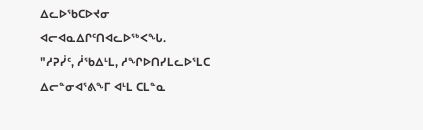ᐃᓚᐅᖃᑕᐅᔪᓂ ᐊᓕᐊᓇᐃᒋᑦᑎᐊᓚᐅᖅᐸᖓ.
"ᓱᕈᓰᑦ, ᓲᖃᐃᒻᒪ, ᓱᖏᐅᑎᓯᒪᓚᐅᕐᒪᑕ ᐃᓕᓐᓂᐊᕐᕕᖕᒥ ᐊᒻᒪ ᑕᒪᓐᓇ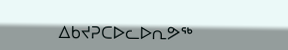ᐃᑲᔪᕈᑕᐅᓚᐅᕆᕗᖅ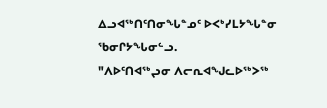ᐃᓗᐊᖅᑎᑦᑎᓂᖓᓐᓄᑦ ᐅᐸᒃᓯᒪᔭᖓᓐᓂ ᖃᓂᒋᔭᖓᓂᓪᓗ.
"ᐱᐅᑦᑎᐊᖅᖢᓂ ᐱᓕᕆᐊᖑᓚᐅᖅᐳᖅ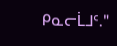ᑭᓇᓕᒫᒧᑦ."